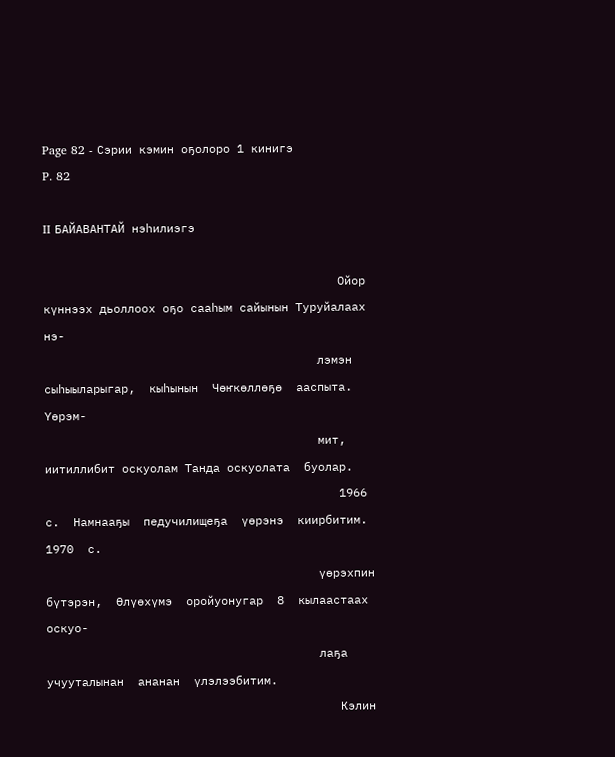Page 82 - Сэрии кэмин оҕолоро 1 кинигэ
P. 82

II БАЙАВАНТАЙ нэһилиэгэ

                                          Ойор күннээх дьоллоох оҕо сааһым сайынын Туруйалаах нэ-
                                       лэмэн  сыһыыларыгар,  кыһынын  Чөҥкөллөҕө  ааспыта.  Үөрэм-
                                       мит,  иитиллибит оскуолам Танда оскуолата  буолар.
                                          1966     с.  Намнааҕы  педучилищеҕа  үөрэнэ  киирбитим.  1970  с.
                                       үөрэхпин  бүтэрэн,  Өлүөхүмэ  оройуонугар  8  кылаастаах  оскуо-
                                       лаҕа учууталынан  ананан  үлэлээбитим.
                                          Кэлин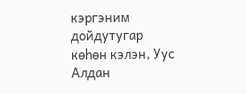кэргэним дойдутугар көһөн кэлэн, Уус Алдан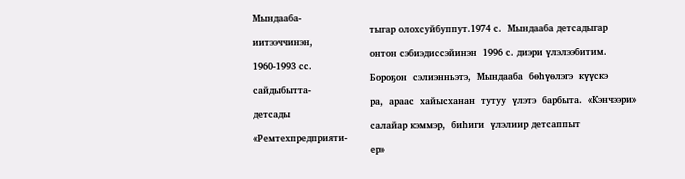Мындааба-
                                       тыгар олохсуйбуппут.1974 с.  Мындааба детсадыгар  иитээччинэн,
                                       онтон сэбиэдиссэйинэн  1996 с. диэри үлэлээбитим.  1960-1993 сс.
                                       Бороҕон  сэлиэнньэтэ,  Мындааба  бөһүөлэгэ  күүскэ  сайдыбытта-
                                       ра,  араас  хайысханан  тутуу  үлэтэ  барбыта.  «Кэнчээри»  детсады
                                       салайар кэммэр,  биһиги  үлэлиир детсаппыт «Ремтехпредприяти-
                                       ер»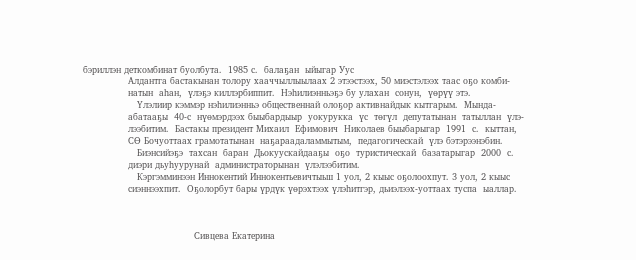бэриллэн деткомбинат буолбута.  1985 с.  балаҕан  ыйыгар Уус
               Алдантга бастакынан толору хааччыллыылаах 2 этээстээх, 50 миэстэлээх таас оҕо комби-
               натын  аһан,  үлэҕэ киллэрбиппит.  Нэһилиэнньэҕэ бу улахан  сонун,  үөрүү этэ.
                  Үлэлиир кэммэр нэһилиэнньэ общественнай олоҕор активнайдык кытгарым.  Мында-
               абатааҕы  40-с  нүөмэрдээх быыбардыыр  уокурукка  үс  төгүл  депутатынан  татыллан  үлэ-
               лээбитим.  Бастакы президент Михаил  Ефимович  Николаев быыбарыгар  1991  с.  кыттан,
               СӨ Бочуоттаах грамотатынан  наҕараадаламмытым,  педагогическай  үлэ бэтэрээнэбин.
                  Биэнсийэҕэ  тахсан  баран  Дьокуускайдааҕы  оҕо  туристическай  базатарыгар  2000  с.
               диэри дьуһуурунай  администраторынан  үлэлээбитим.
                  Кэргэмминээн Иннокентий Иннокентьевичтыьш 1 уол, 2 кыыс оҕолоохпут. 3 уол, 2 кыыс
               сиэннээхпит.  Оҕолорбут бары үрдүк үөрэхтээх үлэһитгэр, дьиэлээх-уоттаах туспа  ыаллар.



                                     Сивцева Екатерина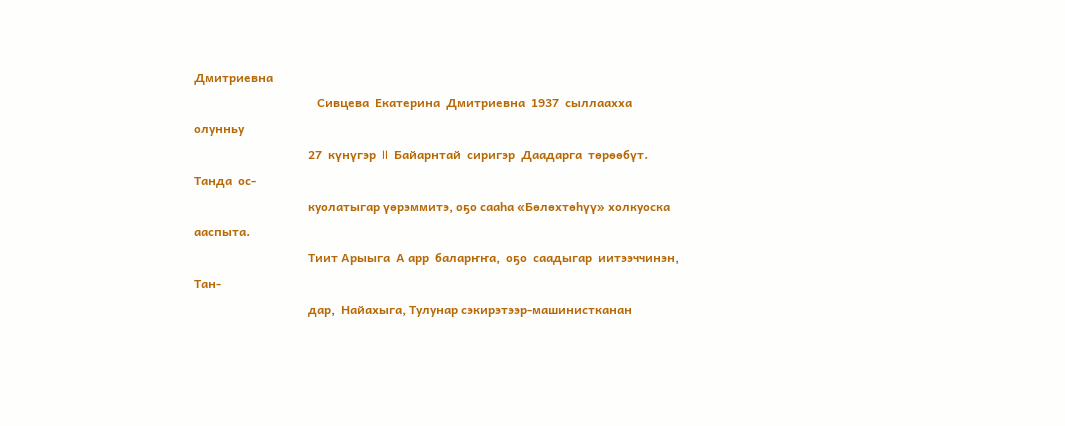Дмитриевна
                                         Сивцева  Екатерина  Дмитриевна  1937  сыллаахха  олунньу
                                      27  күнүгэр  II  Байарнтай  сиригэр  Даадарга  төрөөбүт.  Танда  ос-
                                      куолатыгар үөрэммитэ, оҕо сааһа «Бөлөхтөһүү» холкуоска ааспыта.
                                      Тиит Арыыга  А арр  баларҥҥа,  оҕо  саадыгар  иитээччинэн,  Тан-
                                      дар,  Найахыга, Тулунар сэкирэтээр-машинистканан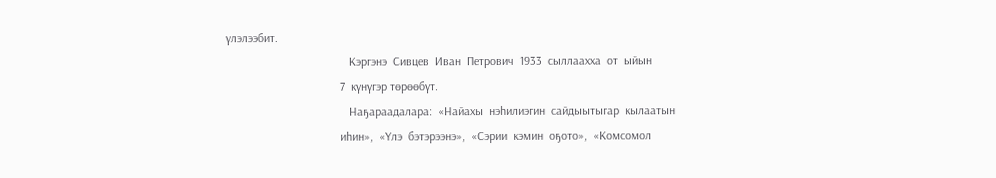үлэлээбит.
                                         Кэргэнэ  Сивцев  Иван  Петрович  1933  сыллаахха  от  ыйын
                                      7  күнүгэр төрөөбүт.
                                         Наҕараадалара:  «Найахы  нэһилиэгин  сайдыытыгар  кылаатын
                                      иһин»,  «Үлэ  бэтэрээнэ»,  «Сэрии  кэмин  оҕото»,  «Комсомол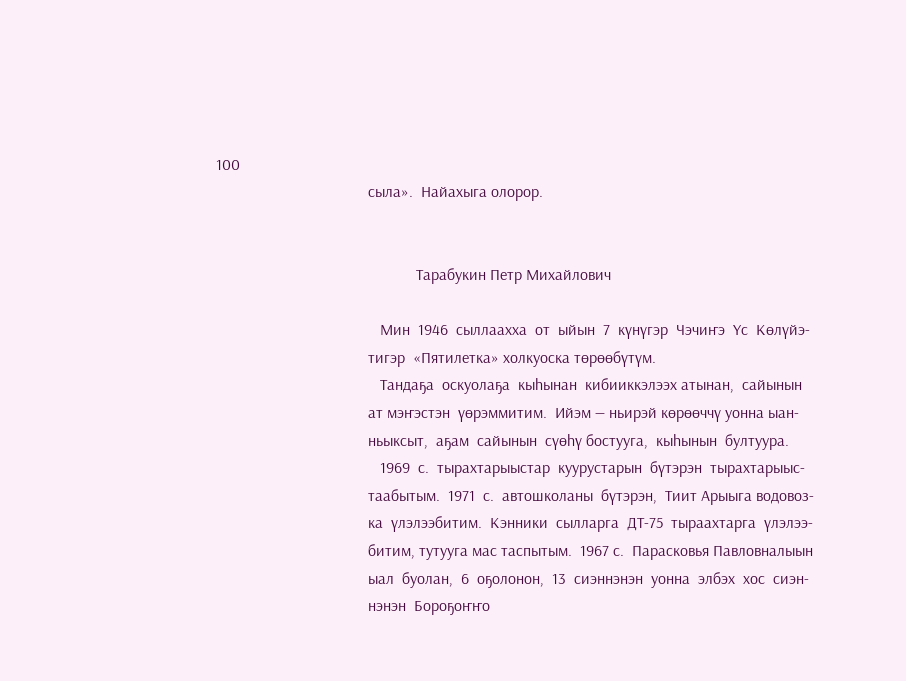100
                                      сыла».  Найахыга олорор.


                                                  Тарабукин Петр Михайлович

                                         Мин  1946  сыллаахха  от  ыйын  7  күнүгэр  Чэчиҥэ  Үс  Көлүйэ-
                                      тигэр  «Пятилетка» холкуоска төрөөбүтүм.
                                         Тандаҕа  оскуолаҕа  кыһынан  кибииккэлээх атынан,  сайынын
                                      ат мэҥэстэн  үөрэммитим.  Ийэм — ньирэй көрөөччү уонна ыан-
                                      ньыксыт,  аҕам  сайынын  сүөһү бостууга,  кыһынын  бултуура.
                                         1969  с.  тырахтарыыстар  куурустарын  бүтэрэн  тырахтарыыс-
                                      таабытым.  1971  с.  автошколаны  бүтэрэн,  Тиит Арыыга водовоз-
                                      ка  үлэлээбитим.  Кэнники  сылларга  ДТ-75  тыраахтарга  үлэлээ-
                                      битим, тутууга мас таспытым.  1967 с.  Парасковья Павловналыын
                                      ыал  буолан,  6  оҕолонон,  13  сиэннэнэн  уонна  элбэх  хос  сиэн-
                                      нэнэн  Бороҕоҥҥо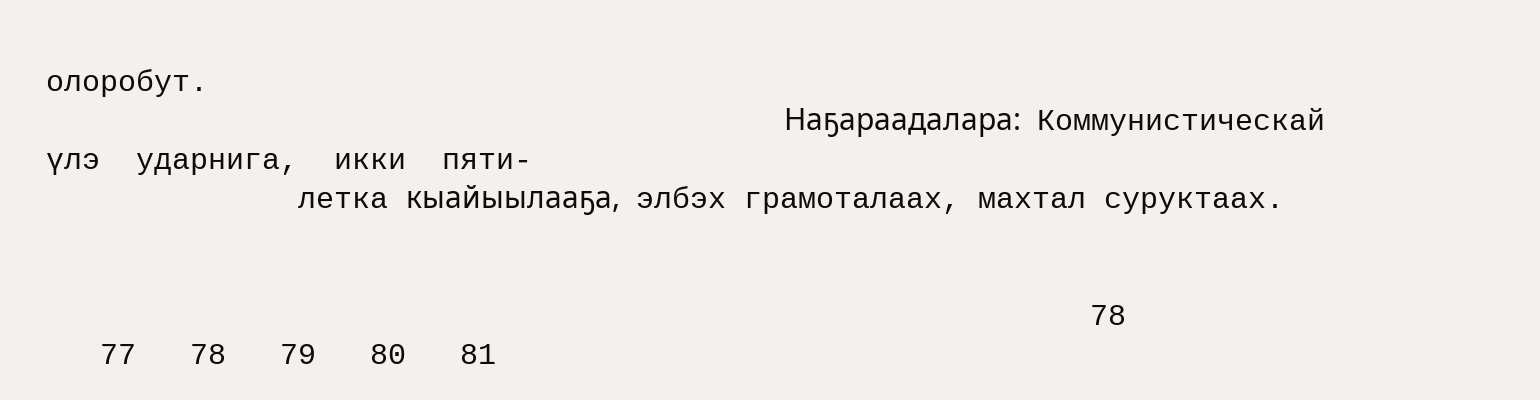олоробут.
                                         Наҕараадалара:  Коммунистическай  үлэ  ударнига,  икки  пяти-
              летка кыайыылааҕа,  элбэх грамоталаах, махтал суруктаах.


                                                          78
   77   78   79   80   81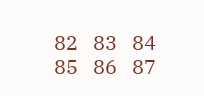82   83   84   85   86   87